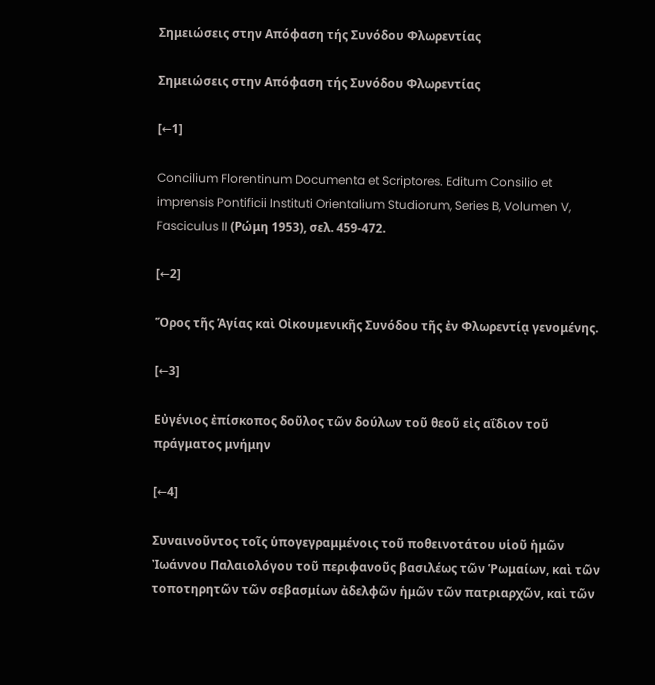Σημειώσεις στην Απόφαση τής Συνόδου Φλωρεντίας

Σημειώσεις στην Απόφαση τής Συνόδου Φλωρεντίας

[←1]

Concilium Florentinum Documenta et Scriptores. Editum Consilio et imprensis Pontificii Instituti Orientalium Studiorum, Series B, Volumen V, Fasciculus II (Ρώμη 1953), σελ. 459-472.

[←2]

Ὅρος τῆς Ἁγίας καὶ Οἰκουμενικῆς Συνόδου τῆς ἐν Φλωρεντίᾳ γενομένης.

[←3]

Εὐγένιος ἐπίσκοπος δοῦλος τῶν δούλων τοῦ θεοῦ εἰς αΐδιον τοῦ πράγματος μνήμην

[←4]

Συναινοῦντος τοῖς ὑπογεγραμμένοις τοῦ ποθεινοτάτου υἱοῦ ἡμῶν Ἰωάννου Παλαιολόγου τοῦ περιφανοῦς βασιλέως τῶν Ῥωμαίων, καὶ τῶν τοποτηρητῶν τῶν σεβασμίων ἀδελφῶν ἡμῶν τῶν πατριαρχῶν, καὶ τῶν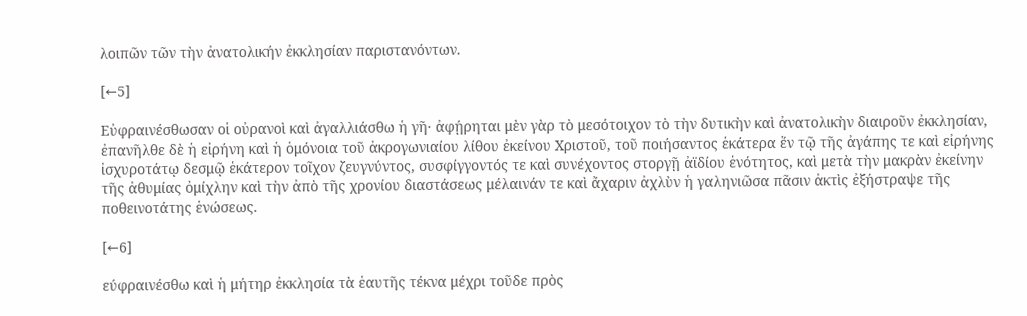λοιπῶν τῶν τὴν ἀνατολικήν ἐκκλησίαν παριστανόντων.

[←5]

Εὐφραινέσθωσαν οἱ οὐρανοὶ καὶ ἀγαλλιάσθω ἡ γῆ· ἀφῄρηται μὲν γὰρ τὸ μεσότοιχον τὸ τὴν δυτικὴν καὶ ἀνατολικὴν διαιροῦν ἐκκλησίαν, ἐπανῆλθε δὲ ἡ εἰρήνη καὶ ἡ ὁμόνοια τοῦ ἀκρογωνιαίου λίθου ἐκείνου Χριστοῦ, τοῦ ποιήσαντος ἑκάτερα ἕν τῷ τῆς ἀγάπης τε καὶ εἰρήνης ἰσχυροτάτῳ δεσμῷ ἑκάτερον τοῖχον ζευγνύντος, συσφίγγοντός τε καὶ συνέχοντος στοργῇ ἀϊδίου ἑνότητος, καὶ μετὰ τὴν μακρὰν ἐκείνην τῆς ἀθυμίας ὀμίχλην καὶ τὴν ἀπὸ τῆς χρονίου διαστάσεως μέλαινάν τε καὶ ἄχαριν ἀχλὺν ἡ γαληνιῶσα πᾶσιν ἀκτὶς ἐξήστραψε τῆς ποθεινοτάτης ἑνώσεως.

[←6]

εύφραινέσθω καὶ ἡ μήτηρ ἐκκλησία τὰ ἑαυτῆς τέκνα μέχρι τοῦδε πρὸς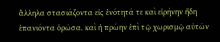ἄλληλα στασιάζοντα εἰς ἑνότητά τε καὶ εἰρήνην ἤδη ἐπανιόντα ὁρῶσα. καὶ ἡ πρώην ἐπὶ τῷ χωρισμῷ αὐτῶν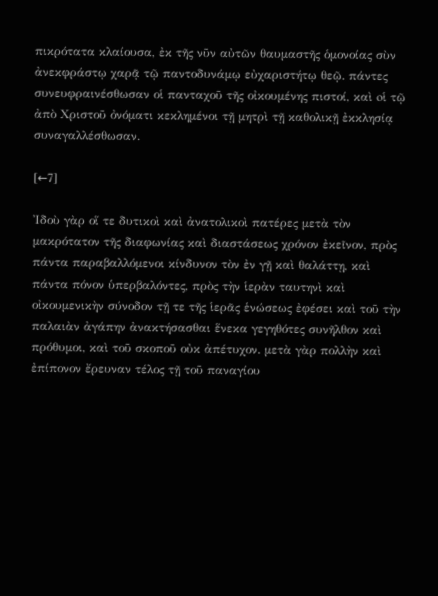πικρότατα κλαίουσα, ἐκ τῆς νῦν αὐτῶν θαυμαστῆς ὁμονοίας σὺν ἀνεκφράστῳ χαρᾷ τῷ παντοδυνάμῳ εὐχαριστήτῳ θεῷ. πάντες συνευφραινέσθωσαν οἱ πανταχοῦ τῆς οἰκουμένης πιστοί, καὶ oἱ τῷ ἀπὸ Χριστοῦ ὀνόματι κεκλημένοι τῇ μητρὶ τῇ καθολικῇ ἐκκλησίᾳ συναγαλλέσθωσαν.

[←7]

Ἰδοὺ γὰρ οἵ τε δυτικοὶ καὶ ἀνατολικοὶ πατέρες μετὰ τὸν μακρότατον τῆς διαφωνίας καὶ διαστάσεως χρόνον ἐκεῖνον, πρὸς πάντα παραβαλλόμενοι κίνδυνον τὸν ἐν γῇ καὶ θαλάττῃ, καὶ πάντα πόνον ὑπερβαλόντες, πρὸς τὴν ἱερὰν ταυτηνὶ καὶ οἰκουμενικὴν σύνοδον τῇ τε τῆς ἱερᾶς ἑνώσεως ἐφέσει καὶ τοῦ τὴν παλαιὰν ἀγάπην ἀνακτήσασθαι ἕνεκα γεγηθότες συνῆλθον καὶ πρόθυμοι, καὶ τοῦ σκοποῦ οὐκ ἀπέτυχον. μετὰ γὰρ πολλὴν καὶ ἐπίπονον ἔρευναν τέλος τῇ τοῦ παναγίου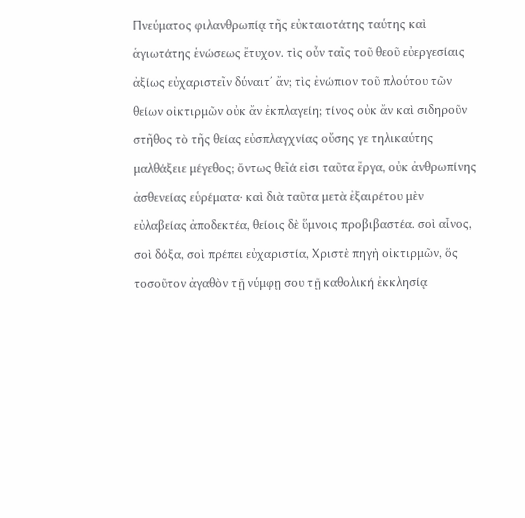Πνεύματος φιλανθρωπίᾳ τῆς εὐκταιοτάτης ταύτης καὶ ἁγιωτάτης ἑνώσεως ἔτυχον. τὶς οὖν ταῖς τοῦ θεοῦ εὐεργεσίαις ἀξίως εὐχαριστεῖν δύναιτ΄ ἄν; τὶς ἐνώπιον τοῦ πλούτου τῶν θείων οἰκτιρμῶν οὐκ ἄν ἐκπλαγείη; τίνος οὐκ ἄν καὶ σιδηροῦν στῆθος τὸ τῆς θείας εὐσπλαγχνίας οὔσης γε τηλικαύτης μαλθάξειε μέγεθος; ὄντως θεῖά εἰσι ταῦτα ἔργα, οὐκ ἀνθρωπίνης ἀσθενείας εὑρέματα· καὶ διὰ ταῦτα μετὰ ἐξαιρέτου μὲν εὐλαβείας ἀποδεκτέα, θείοις δὲ ὕμνοις προβιβαστέα. σοὶ αἶνος, σοὶ δόξα, σοὶ πρέπει εὐχαριστία, Χριστὲ πηγὴ οἰκτιρμῶν, ὅς τοσοῦτον ἀγαθὸν τῇ νύμφῃ σου τῇ καθολική ἐκκλησίᾳ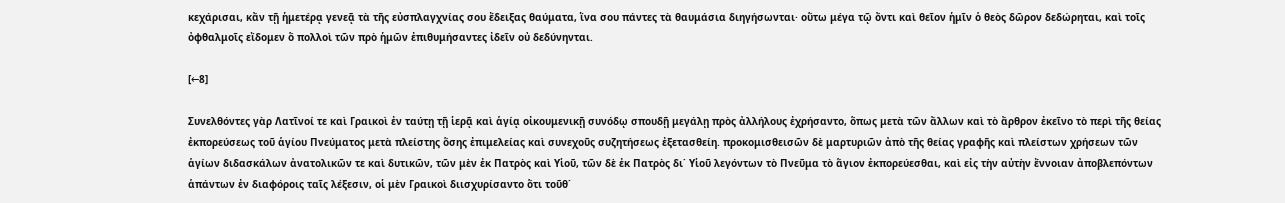κεχάρισαι, κἄν τῇ ἡμετέρᾳ γενεᾷ τὰ τῆς εὐσπλαγχνίας σου ἔδειξας θαύματα, ἵνα σου πάντες τὰ θαυμάσια διηγήσωνται· οὕτω μέγα τῷ ὄντι καὶ θεῖον ἡμῖν ὁ θεὸς δῶρον δεδώρηται, καὶ τοῖς ὀφθαλμοῖς εἴδομεν ὅ πολλοὶ τῶν πρὸ ἡμῶν ἐπιθυμήσαντες ἰδεῖν οὐ δεδύνηνται.

[←8]

Συνελθόντες γὰρ Λατῖνοί τε καὶ Γραικοὶ ἐν ταύτῃ τῇ ἱερᾷ καὶ ἁγίᾳ οἰκουμενικῇ συνόδῳ σπουδῇ μεγάλῃ πρὸς ἀλλήλους ἐχρήσαντο, ὅπως μετὰ τῶν ἄλλων καὶ τὸ ἄρθρον ἐκεῖνο τὸ περὶ τῆς θείας ἐκπορεύσεως τοῦ ἁγίου Πνεύματος μετὰ πλείστης ὅσης ἐπιμελείας καὶ συνεχοῦς συζητήσεως ἐξετασθείη. προκομισθεισῶν δὲ μαρτυριῶν ἀπὸ τῆς θείας γραφῆς καὶ πλείστων χρήσεων τῶν ἁγίων διδασκάλων ἀνατολικῶν τε καὶ δυτικῶν, τῶν μὲν ἐκ Πατρὸς καὶ Υἱοῦ, τῶν δὲ ἐκ Πατρὸς δι΄ Υἱοῦ λεγόντων τὸ Πνεῦμα τὸ ἅγιον ἐκπορεύεσθαι, καὶ εἰς τὴν αὐτὴν ἔννοιαν ἀποβλεπόντων ἁπάντων ἐν διαφόροις ταῖς λέξεσιν, οἱ μὲν Γραικοὶ διισχυρίσαντο ὅτι τοῦθ΄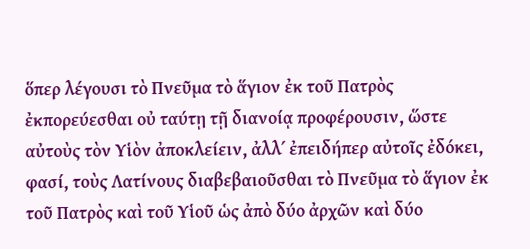ὅπερ λέγουσι τὸ Πνεῦμα τὸ ἅγιον ἐκ τοῦ Πατρὸς ἐκπορεύεσθαι οὐ ταύτῃ τῇ διανοίᾳ προφέρουσιν, ὥστε αὐτοὺς τὸν Υἱὸν ἀποκλείειν, ἀλλ΄ ἐπειδήπερ αὐτοῖς ἐδόκει, φασί, τοὺς Λατίνους διαβεβαιοῦσθαι τὸ Πνεῦμα τὸ ἅγιον ἐκ τοῦ Πατρὸς καὶ τοῦ Υἱοῦ ὡς ἀπὸ δύο ἀρχῶν καὶ δύο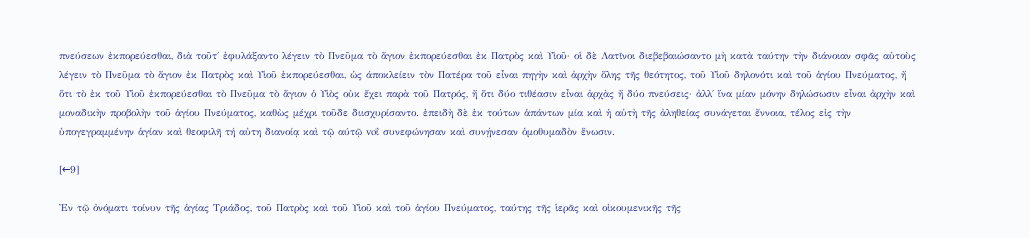πνεύσεων ἐκπορεύεσθαι, διὰ τοῦτ΄ ἐφυλάξαντο λέγειν τὸ Πνεῦμα τὸ ἅγιον ἐκπορεύεσθαι ἐκ Πατρὸς καὶ Υἱοῦ· οἱ δὲ Λατῖνοι διεβεβαιώσαντο μὴ κατὰ ταύτην τὴν διάνοιαν σφᾶς αὐτοὺς λέγειν τὸ Πνεῦμα τὸ ἅγιον ἐκ Πατρὸς καὶ Υἱοῦ ἐκπορεύεσθαι, ὡς άποκλείειν τὸν Πατέρα τοῦ εἶναι πηγὴν καὶ ἀρχὴν ὅλης τῆς θεότητος, τοῦ Υἱοῦ δηλονότι καὶ τοῦ ἁγίου Πνεύματος, ἤ ὅτι τὸ ἐκ τοῦ Υἱοῦ ἐκπορεύεσθαι τὸ Πνεῦμα τὸ ἅγιον ὁ Υἱὸς οὐκ ἔχει παρὰ τοῦ Πατρός, ἤ ὅτι δύο τιθέασιν εἶναι ἀρχὰς ἤ δύο πνεύσεις· ἀλλ΄ ἵνα μίαν μόνην δηλώσωσιν εἶναι ἀρχὴν καὶ μοναδικὴν προβολὴν τοῦ ἁγίου Πνεύματος, καθὼς μέχρι τοῦδε διισχυρίσαντο. ἐπειδὴ δὲ ἐκ τούτων ἁπάντων μία καὶ ἡ αὐτὴ τῆς ἀληθείας συνάγεται ἔννοια, τέλος εἰς τὴν ὑπογεγραμμένην ἁγίαν καὶ θεοφιλῆ τή αὐτη διανοίᾳ καὶ τῷ αύτῷ voΐ συνεφώνησαν καὶ συνῄνεσαν ὁμοθυμαδὸν ἕνωσιν.

[←9]

Ἐν τῷ ὀνόματι τοίνυν τῆς ἁγίας Τριάδος, τοῦ Πατρὸς καὶ τοῦ Υἱοῦ καὶ τοῦ ἁγίου Πνεύματος, ταύτης τῆς ἱερᾶς καὶ οἰκουμενικῆς τῆς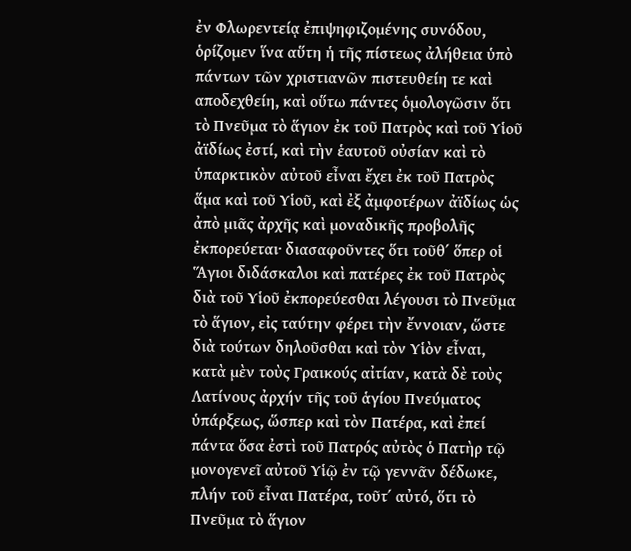ἐν Φλωρεντείᾳ ἐπιψηφιζομένης συνόδου, ὁρίζομεν ἵνα αὕτη ἡ τῆς πίστεως ἀλήθεια ὑπὸ πάντων τῶν χριστιανῶν πιστευθείη τε καὶ αποδεχθείη, καὶ οὕτω πάντες ὁμολογῶσιν ὅτι τὸ Πνεῦμα τὸ ἅγιον ἐκ τοῦ Πατρὸς καὶ τοῦ Υἱοῦ ἀϊδίως ἐστί, καὶ τὴν ἑαυτοῦ οὐσίαν καὶ τὸ ὑπαρκτικὸν αὐτοῦ εἶναι ἔχει ἐκ τοῦ Πατρὸς ἅμα καὶ τοῦ Υἱοῦ, καὶ ἐξ ἀμφοτέρων ἀϊδίως ὡς ἀπὸ μιᾶς ἀρχῆς καὶ μοναδικῆς προβολῆς ἐκπορεύεται· διασαφοῦντες ὅτι τοῦθ΄ ὅπερ οἱ Ἅγιοι διδάσκαλοι καὶ πατέρες ἐκ τοῦ Πατρὸς διὰ τοῦ Υἱοῦ ἐκπορεύεσθαι λέγουσι τὸ Πνεῦμα τὸ ἅγιον, εἰς ταύτην φέρει τὴν ἔννοιαν, ὥστε διὰ τούτων δηλοῦσθαι καὶ τὸν Υἱὸν εἶναι, κατὰ μὲν τοὺς Γραικούς αἰτίαν, κατὰ δὲ τοὺς Λατίνους ἀρχήν τῆς τοῦ ἁγίου Πνεύματος ὑπάρξεως, ὥσπερ καὶ τὸν Πατέρα, καὶ ἐπεί πάντα ὅσα ἐστὶ τοῦ Πατρός αὐτὸς ὁ Πατὴρ τῷ μονογενεῖ αὐτοῦ Υἱῷ ἐν τῷ γεννᾶν δέδωκε, πλήν τoῦ εἶναι Πατέρα, τοῦτ΄ αὐτό, ὅτι τὸ Πνεῦμα τὸ ἅγιον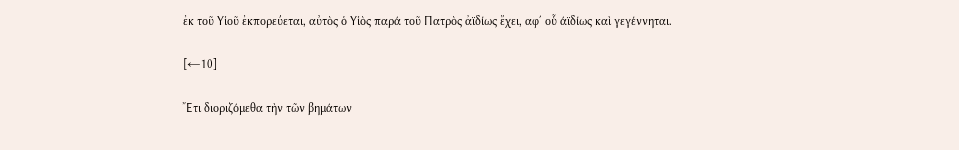ἐκ τοῦ Υἱοῦ ἐκπορεύεται, αὐτὸς ὁ Υἱὸς παρά τοῦ Πατρὸς ἀϊδίως ἔχει, αφ΄ οὗ άϊδίως καὶ γεγέννηται.

[←10]

Ἔτι διοριζόμεθα τὴν τῶν βημάτων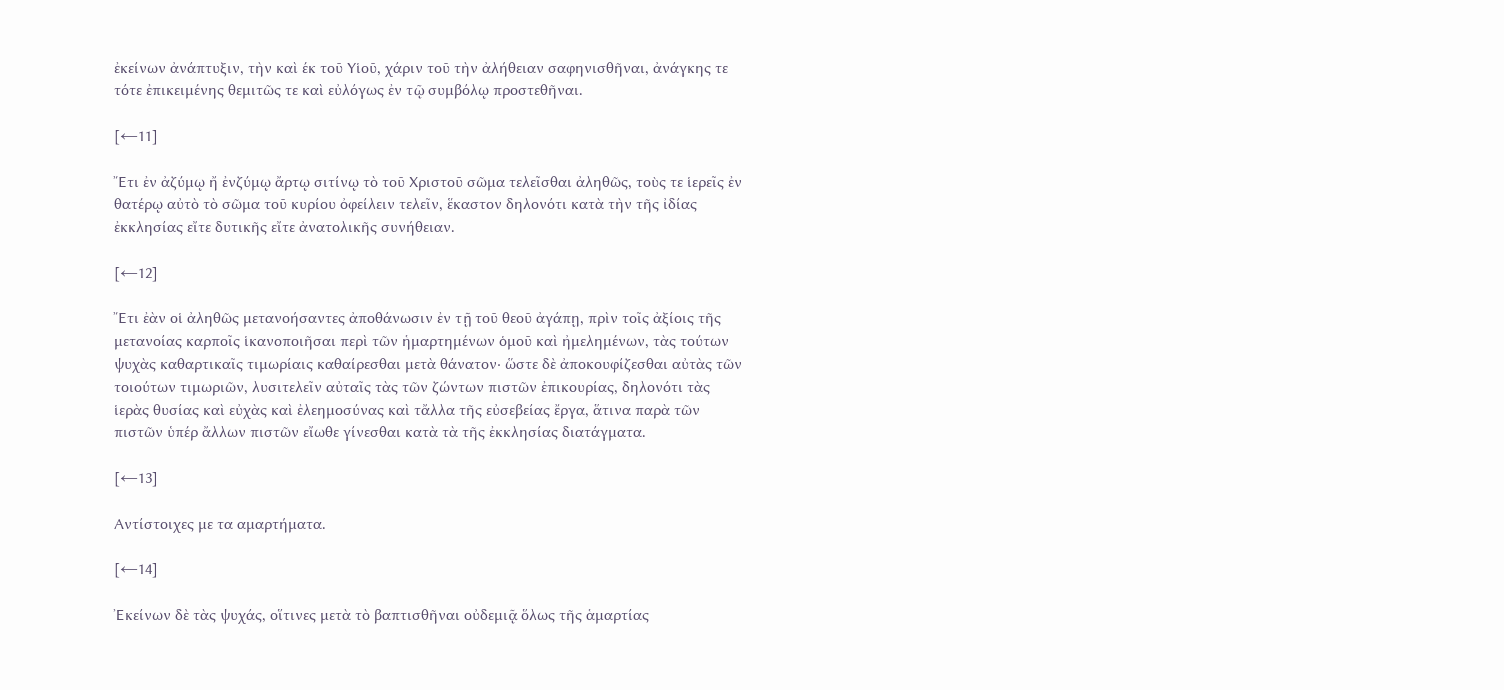ἐκείνων ἀνάπτυξιν, τὴν καὶ έκ τοῦ Υἱοῦ, χάριν τοῦ τὴν ἀλήθειαν σαφηνισθῆναι, ἀνάγκης τε τότε ἐπικειμένης θεμιτῶς τε καὶ εὐλόγως ἐν τῷ συμβόλῳ προστεθῆναι.

[←11]

Ἔτι ἐν ἀζύμῳ ἤ ἐνζύμῳ ἄρτῳ σιτίνῳ τὸ τοῦ Χριστοῦ σῶμα τελεῖσθαι ἀληθῶς, τοὺς τε ἱερεῖς ἐν θατέρῳ αὐτὸ τὸ σῶμα τοῦ κυρίου ὀφείλειν τελεῖν, ἕκαστον δηλονότι κατὰ τὴν τῆς ἰδίας ἐκκλησίας εἴτε δυτικῆς εἴτε ἀνατολικῆς συνήθειαν.

[←12]

Ἔτι ἐὰν oἱ ἀληθῶς μετανοήσαντες ἀποθάνωσιν ἐν τῇ τοῦ θεοῦ ἀγάπῃ, πρὶν τοῖς ἀξίοις τῆς μετανοίας καρποῖς ἱκανοποιῆσαι περὶ τῶν ἡμαρτημένων ὁμοῦ καὶ ἠμελημένων, τὰς τούτων ψυχὰς καθαρτικαῖς τιμωρίαις καθαίρεσθαι μετὰ θάνατον· ὥστε δὲ ἀποκουφίζεσθαι αὐτὰς τῶν τοιούτων τιμωριῶν, λυσιτελεῖν αὐταῖς τὰς τῶν ζώντων πιστῶν ἐπικουρίας, δηλονότι τὰς ἱερὰς θυσίας καὶ εὐχὰς καὶ ἐλεημοσύνας καὶ τἄλλα τῆς εὐσεβείας ἔργα, ἅτινα παρὰ τῶν πιστῶν ὑπέρ ἄλλων πιστῶν εἴωθε γίνεσθαι κατὰ τὰ τῆς ἐκκλησίας διατάγματα.

[←13]

Αντίστοιχες με τα αμαρτήματα.

[←14]

Ἐκείνων δὲ τὰς ψυχάς, οἵτινες μετὰ τὸ βαπτισθῆναι οὐδεμιᾷ ὅλως τῆς ἁμαρτίας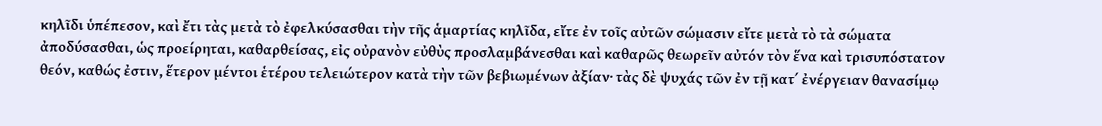κηλῖδι ὑπέπεσον, καὶ ἔτι τὰς μετὰ τὸ ἐφελκύσασθαι τὴν τῆς ἁμαρτίας κηλῖδα, εἴτε ἐν τοῖς αὐτῶν σώμασιν εἴτε μετὰ τὸ τὰ σώματα ἀποδύσασθαι, ὡς προείρηται, καθαρθείσας, εἰς οὐρανὸν εὐθὺς προσλαμβάνεσθαι καὶ καθαρῶς θεωρεῖν αὐτόν τὸν ἕνα καὶ τρισυπόστατον θεόν, καθώς ἐστιν, ἕτεροv μέντοι ἑτέρου τελειώτερον κατὰ τὴν τῶν βεβιωμένων ἀξίαν· τὰς δὲ ψυχάς τῶν ἐν τῇ κατ΄ ἐνέργειαν θανασίμῳ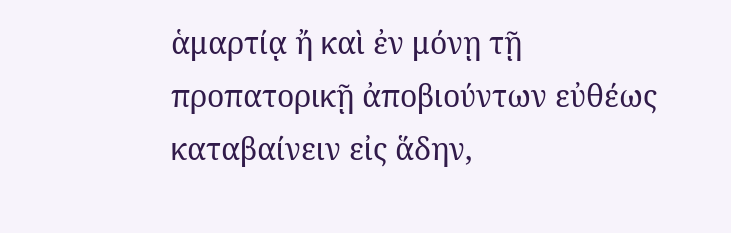ἁμαρτίᾳ ἤ καὶ ἐν μόνῃ τῇ προπατορικῇ ἀποβιούντων εὐθέως καταβαίνειν εἰς ἅδην,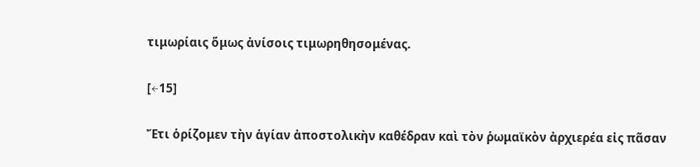τιμωρίαις ὅμως ἀνίσοις τιμωρηθησομένας.

[←15]

Ἔτι ὁρίζομεν τὴν ἁγίαν ἀποστολικὴν καθέδραν καὶ τὸν ῥωμαϊκὸν ἀρχιερέα εἰς πᾶσαν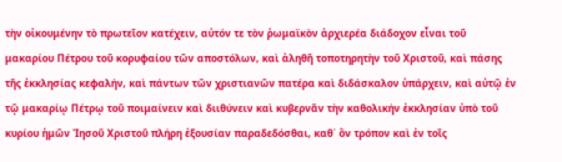τὴν οἰκουμένην τὸ πρωτεῖον κατέχειν, αὐτόν τε τὸν ῥωμαϊκὸν ἀρχιερέα διάδοχον εἶναι τοῦ μακαρίου Πέτρου τοῦ κορυφαίου τῶν αποστόλων, καὶ ἀληθῆ τοποτηρητὴν τοῦ Χριστοῦ, καὶ πάσης τῆς ἐκκλησίας κεφαλήν, καὶ πάντων τῶν χριστιανῶν πατέρα καὶ διδάσκαλον ὑπάρχειν, καὶ αὐτῷ ἐν τῷ μακαρίῳ Πέτρῳ τοῦ ποιμαίνειν καὶ διιθύνειν καὶ κυβερνᾶν τὴν καθολικήν ἐκκλησίαν ὑπὸ τοῦ κυρίου ἡμῶν Ἰησοῦ Χριστοῦ πλήρη ἐξουσίαν παραδεδόσθαι, καθ΄ ὅν τρόπον καὶ ἐν τοῖς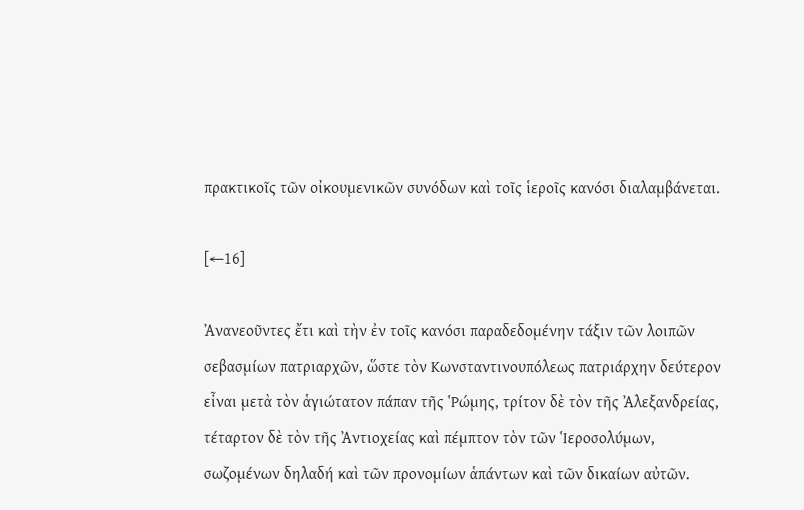πρακτικοῖς τῶν οἰκουμενικῶν συνόδων καὶ τοῖς ἱεροῖς κανόσι διαλαμβάνεται.

[←16]

Ἀνανεοῦντες ἔτι καὶ τὴν ἐν τοῖς κανόσι παραδεδομένην τάξιν τῶν λοιπῶν σεβασμίων πατριαρχῶν, ὥστε τὸν Κωνσταντινουπόλεως πατριάρχην δεύτερον εἶναι μετὰ τὸν ἁγιώτατον πάπαν τῆς Ῥώμης, τρίτον δὲ τὸν τῆς Ἀλεξανδρείας, τέταρτον δὲ τὸν τῆς Ἀντιοχείας καὶ πέμπτον τὸν τῶν Ἱεροσολύμων, σωζομένων δηλαδή καὶ τῶν προνομίων ἁπάντων καὶ τῶν δικαίων αὐτῶν.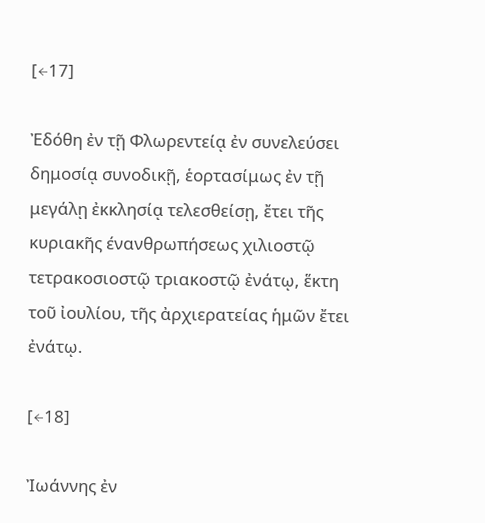[←17]

Ἐδόθη ἐν τῇ Φλωρεντείᾳ ἐν συνελεύσει δημοσίᾳ συνοδικῇ, ἑορτασίμως ἐν τῇ μεγάλῃ ἐκκλησίᾳ τελεσθείσῃ, ἔτει τῆς κυριακῆς ένανθρωπήσεως χιλιοστῷ τετρακοσιοστῷ τριακοστῷ ἐνάτῳ, ἕκτη τοῦ ἰουλίου, τῆς ἀρχιερατείας ἡμῶν ἔτει ἐνάτῳ.

[←18]

Ἰωάννης ἐν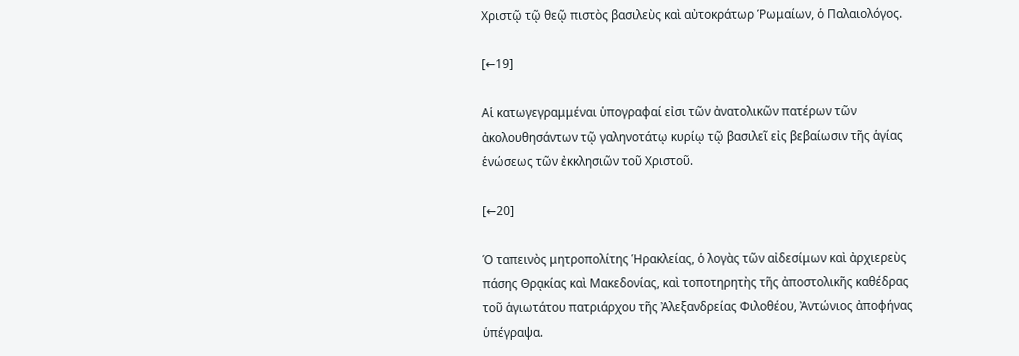Χριστῷ τῷ θεῷ πιστὸς βασιλεὺς καὶ αὐτοκράτωρ Ῥωμαίων, ὁ Παλαιολόγος.

[←19]

Aἱ κατωγεγραμμέναι ὑπογραφαί εἰσι τῶν ἀνατολικῶν πατέρων τῶν ἀκολουθησάντων τῷ γαληνοτάτῳ κυρίῳ τῷ βασιλεῖ εἰς βεβαίωσιν τῆς ἁγίας ἑνώσεως τῶν ἐκκλησιῶν τοῦ Χριστοῦ.

[←20]

Ό ταπεινὸς μητροπολίτης Ἡρακλείας, ὁ λογὰς τῶν αἰδεσίμων καὶ ἀρχιερεὺς πάσης Θρᾳκίας καὶ Μακεδονίας, καὶ τοποτηρητὴς τῆς ἀποστολικῆς καθέδρας τοῦ ἁγιωτάτου πατριάρχου τῆς Ἀλεξανδρείας Φιλοθέου, Ἀντώνιος ἀποφήνας ὑπέγραψα.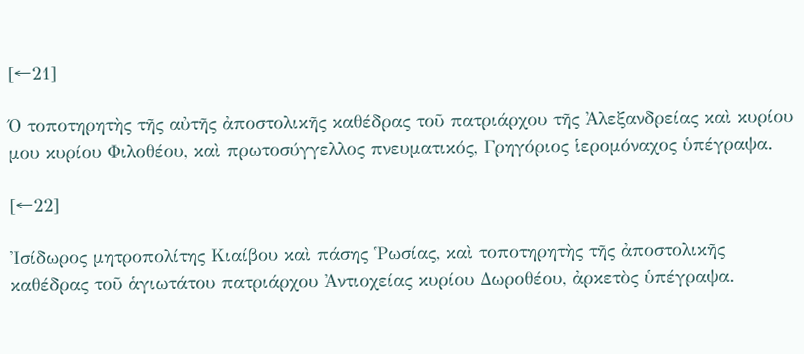[←21]

Ό τοποτηρητὴς τῆς αὐτῆς ἀποστολικῆς καθέδρας τοῦ πατριάρχου τῆς Ἀλεξανδρείας καὶ κυρίου μου κυρίου Φιλοθέου, καὶ πρωτοσύγγελλος πνευματικός, Γρηγόριος ἱερομόναχος ὑπέγραψα.

[←22]

Ἰσίδωρος μητροπολίτης Κιαίβου καὶ πάσης Ῥωσίας, καὶ τοποτηρητὴς τῆς ἀποστολικῆς καθέδρας τοῦ ἁγιωτάτου πατριάρχου Ἀντιοχείας κυρίου Δωροθέου, ἀρκετὸς ὑπέγραψα.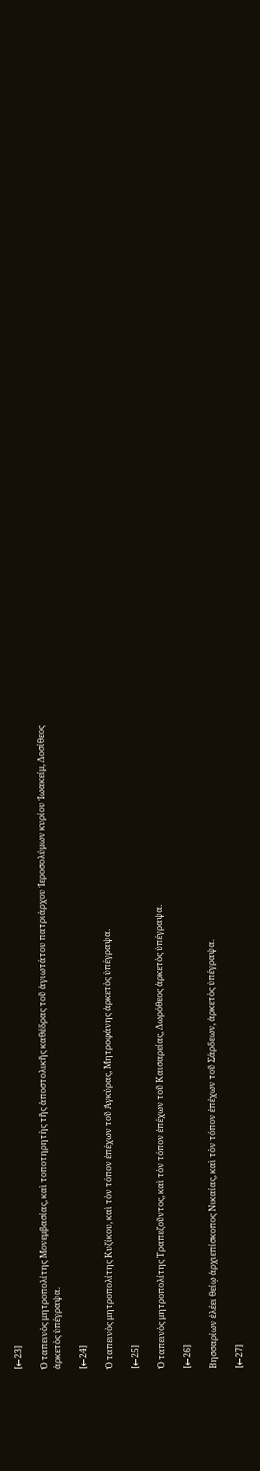[←23]

Ὁ ταπεινὸς μητροπολίτης Μονεμβασίας, καὶ τοποτηρητὴς τῆς ἀποστολικῆς καθέδρας τοῦ ἁγιωτάτου πατριάρχου Ἱεροσολύμων κυρίου Ἰωακείμ, Δοσίθεος ἀρκετὸς ὑπέγραψα.

[←24]

Ὁ ταπεινὸς μητροπολίτης Κυζίκου, καὶ τὸν τόπον ἐπέχων τοῦ Ἀγκύρας, Μητροφάνης ἀρκετὸς ὑπέγραψα.

[←25]

Ὁ ταπεινὸς μητροπολίτης Τραπεζοῦντος, καὶ τὸν τόπον ἐπέχων τοῦ Καισαρείας, Δωρόθεος ἀρκετὸς ὑπέγραψα.

[←26]

Βησσαρίων ἐλέει θείῳ ἀρχιεπίσκοπος Νικαίας, καὶ τὸν τόπον ἐπέχων τοῦ Σάρδεων, ἀρκετὸς ὑπέγραψα.

[←27]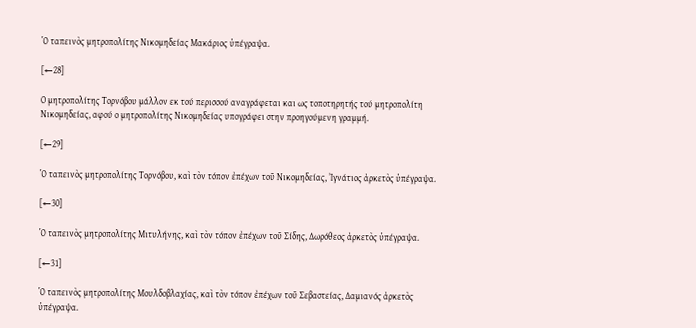Ὁ ταπεινὸς μητροπολίτης Νικομηδείας Μακάριος ὑπέγραψα.

[←28]

Ο μητροπολίτης Τορνόβου μάλλον εκ τού περισσού αναγράφεται και ως τοποτηρητής τού μητροπολίτη Νικομηδείας, αφού ο μητροπολίτης Νικομηδείας υπογράφει στην προηγούμενη γραμμή.

[←29]

Ὁ ταπεινὸς μητροπολίτης Τορνόβου, καὶ τὸν τόπον ἐπέχων τοῦ Νικομηδείας, Ἰγνάτιος ἀρκετὸς ὑπέγραψα.

[←30]

Ὁ ταπεινὸς μητροπολίτης Μιτυλήνης, καὶ τὸν τόπον ἐπέχων τοῦ Σίδης, Δωρόθεος ἀρκετὸς ὑπέγραψα.

[←31]

Ὁ ταπεινὸς μητροπολίτης Μουλδοβλαχίας, καὶ τὸν τόπον ἐπέχων τοῦ Σεβαστείας, Δαμιανός ἀρκετὸς ὑπέγραψα.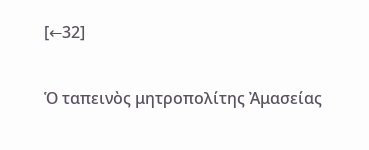[←32]

Ὁ ταπεινὸς μητροπολίτης Ἀμασείας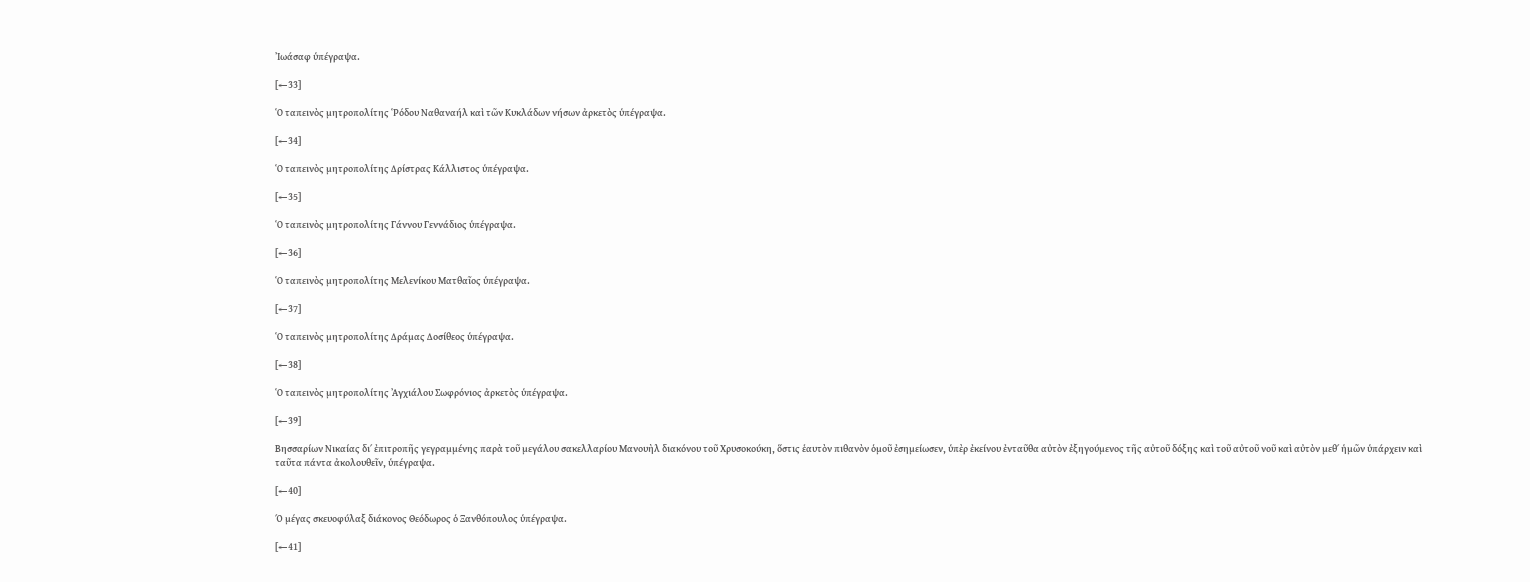Ἰωάσαφ ὑπέγραψα.

[←33]

Ὁ ταπεινὸς μητροπολίτης Ῥόδου Ναθαναήλ καὶ τῶν Κυκλάδων νήσων ἀρκετὸς ὑπέγραψα.

[←34]

Ὁ ταπεινὸς μητροπολίτης Δρίστρας Κάλλιστος ὑπέγραψα.

[←35]

Ὁ ταπεινὸς μητροπολίτης Γάννου Γεννάδιος ὑπέγραψα.

[←36]

Ὁ ταπεινὸς μητροπολίτης Μελενίκου Ματθαῖος ὑπέγραψα.

[←37]

Ὁ ταπεινὸς μητροπολίτης Δράμας Δοσίθεος ὑπέγραψα.

[←38]

Ὁ ταπεινὸς μητροπολίτης Ἀγχιάλου Σωφρόνιος ἀρκετὸς ὑπέγραψα.

[←39]

Βησσαρίων Νικαίας δι΄ ἐπιτροπῆς γεγραμμένης παρὰ τοῦ μεγάλου σακελλαρίου Μανουὴλ διακόνου τοῦ Χρυσοκούκη, ὅστις ἑαυτὸν πιθανὸν ὁμοῦ ἐσημείωσεν, ὑπὲρ ἐκείνου ἐνταῦθα αὐτὸν ἐξηγούμενος τῆς αὐτοῦ δόξης καὶ τοῦ αὐτοῦ νοῦ καὶ αὐτὸν μεθ΄ ἡμῶν ὑπάρχειν καὶ ταῦτα πάντα ἀκολουθεῖν, ὑπέγραψα.

[←40]

Ό μέγας σκευοφύλαξ διάκονος Θεόδωρος ὁ Ξανθόπουλος ὑπέγραψα.

[←41]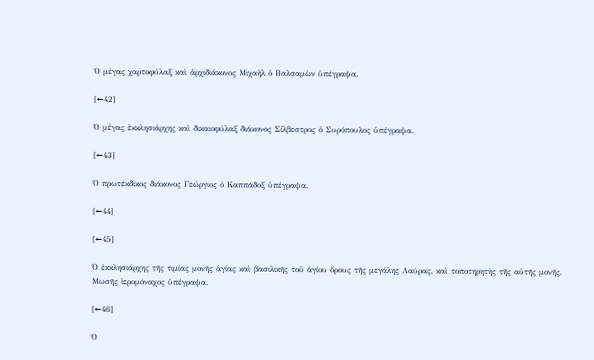Ό μέγας χαρτοφύλαξ καὶ ἀρχιδιάκονος Μιχαὴλ ὁ Βαλσαμὼν ὑπέγραψα.

[←42]

Ό μέγας ἐκκλησιάρχης καὶ δικαιοφύλαξ διάκονος Σίλβεστρος ὁ Συρόπουλος ὑπέγραψα.

[←43]

Ό πρωτέκδικος διάκονος Γεώργιος ὁ Καππάδοξ ὑπέγραψα.

[←44]

[←45]

Ό ἐκκλησιάρχης τῆς τιμίας μονῆς ἁγίας καὶ βασιλικῆς τοῦ ἁγίου ὄρους τῆς μεγάλης Λαύρας, καὶ τοποτηρητὴς τῆς αὐτῆς μονῆς, Μωσῆς ἱερομόναχος ὑπέγραψα.

[←46]

Ό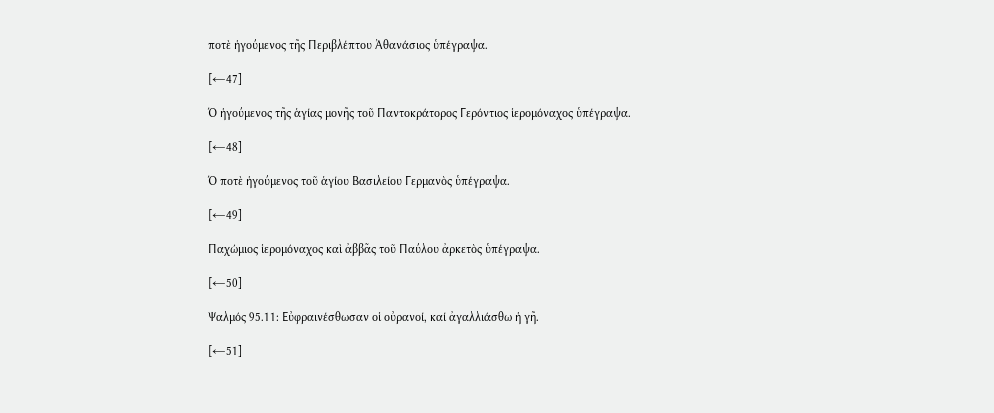ποτὲ ἡγούμενος τῆς Περιβλέπτου Ἀθανάσιος ὑπέγραψα.

[←47]

Ό ἡγούμενος τῆς ἁγίας μονῆς τοῦ Παντοκράτορος Γερόντιος ἱερομόναχος ὑπέγραψα.

[←48]

Ό ποτὲ ἡγούμενος τοῦ ἁγίου Βασιλείου Γερμανὸς ὑπέγραψα.

[←49]

Παχώμιος ἱερομόναχος καὶ ἀββᾶς τοῦ Παύλου ἀρκετὸς ὑπέγραψα.

[←50]

Ψαλμός 95.11: Εὐφραινέσθωσαν οἱ οὐρανοί, καί ἀγαλλιάσθω ἡ γῆ.

[←51]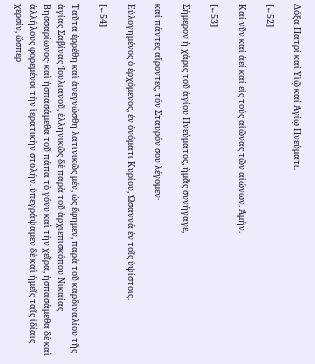Δόξα Πατρί καί Υἱῷ καί Ἁγίῳ Πνεύματι.

[←52]

Καί νῦν καί ἀεί καί εἰς τούς αἰῶνας τῶν αἰώνων. Ἀμήν.

[←53]

Σήμερον ἡ χάρις τοῦ ἁγίου Πνεύματος, ἡμᾶς συνήγαγε,

καί πάντες αἴροντες, τόν Σταυρόν σου λέγομεν·

Εὐλογημένος ὁ ἐρχόμενος, ἐν ὀνόματι Κυρίου, Ὡσαννά ἐν τοῖς ὑψίστοις.

[←54]

Ταῦτα ἐρρέθη καὶ ἀνεγνώσθη λατινικῶς μέν, ὡς ἔφημεν, παρὰ τοῦ καρδιναλίου τῆς ἁγίας Σαβίνας Ἰουλιανοῦ, ἑλληνικῶς δὲ παρὰ τοῦ ἀρχιεπισκόπου Νικαίας Βησσαρίωνος· καὶ ἡσπασάμεθα τοῦ πάπα τὸ γόνυ καὶ τὴν χεῖρα, ἡσπασάμεθα δὲ καὶ ἀλλήλους φορεμένοι τὴν ἱερατικὴν στολήν. ὑπεγράψαμεν δὲ καὶ ἡμεῖς ταῖς ἰδίαις χερσίν, ὥσπερ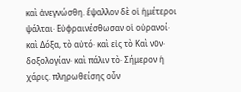καὶ ἀνεγνώσθη. ἔψαλλον δὲ oἱ ἡμέτεροι ψάλται· Εὐφραινέσθωσαν οἱ οὐρανοί· καὶ Δόξα, τὸ αὐτό· καὶ εἰς τὸ Καὶ νῦν· δοξολογίαν· καὶ πάλιν τὸ· Σήμερον ἡ χάρις. πληρωθείσης οὖν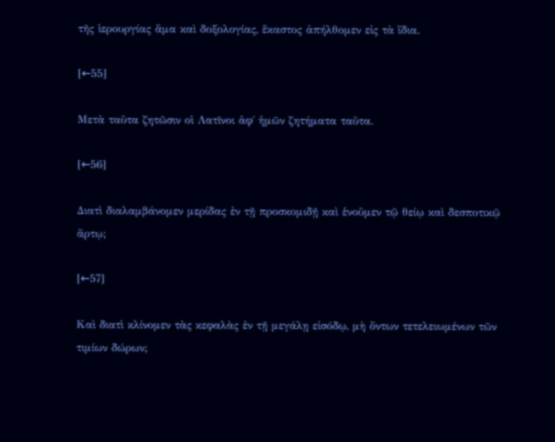τῆς ἱερουργίας ἅμα καὶ δοξολογίας, ἕκαστος ἀπήλθομεν εἰς τὰ ἴδια.

[←55]

Μετὰ ταῦτα ζητῶσιν οἱ Λατῖνοι ἀφ΄ ἡμῶν ζητήματα ταῦτα.

[←56]

Διατὶ διαλαμβάνομεν μερίδας ἐν τῇ προσκομιδῇ καὶ ἑνοῦμεν τῷ θείῳ καὶ δεσποτικῷ ἄρτῳ;

[←57]

Καὶ διατὶ κλίνομεν τὰς κεφαλὰς ἐν τῇ μεγάλῃ εἰσόδῳ, μὴ ὄντων τετελειωμένων τῶν τιμίων δώρων;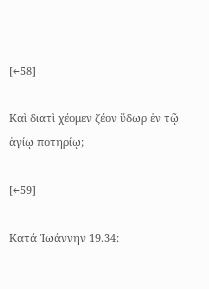[←58]

Καὶ διατὶ χέομεν ζέον ὕδωρ ἐν τῷ ἁγίῳ ποτηρίῳ;

[←59]

Κατά Ἰωάννην 19.34: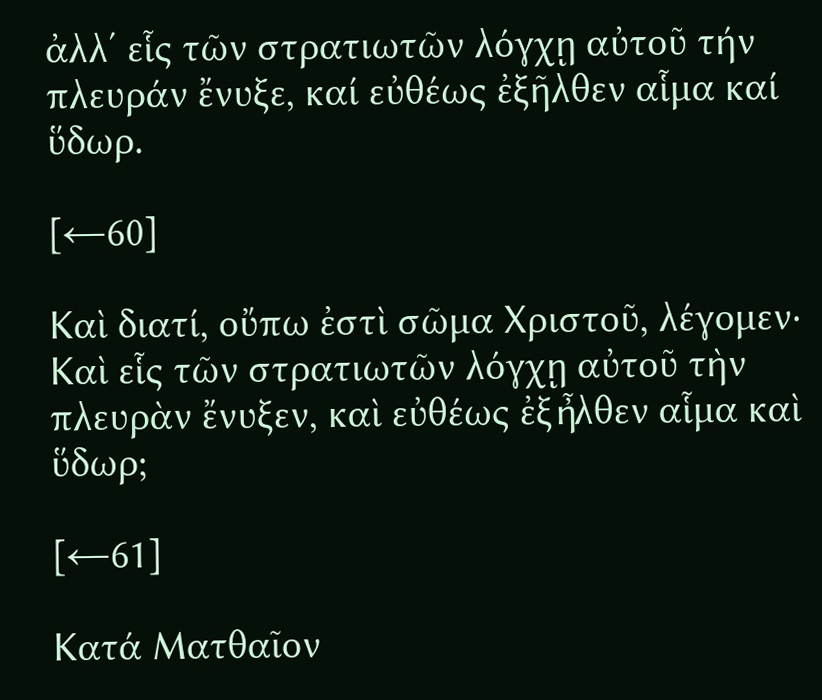ἀλλ΄ εἷς τῶν στρατιωτῶν λόγχῃ αὐτοῦ τήν πλευράν ἔνυξε, καί εὐθέως ἐξῆλθεν αἷμα καί ὕδωρ.

[←60]

Καὶ διατί, οὔπω ἐστὶ σῶμα Χριστοῦ, λέγομεν· Καὶ εἷς τῶν στρατιωτῶν λόγχῃ αὐτοῦ τὴν πλευρὰν ἔνυξεν, καὶ εὐθέως ἐξἦλθεν αἷμα καὶ ὕδωρ;

[←61]

Κατά Ματθαῖον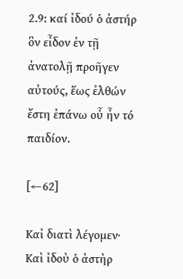2.9: καί ἰδού ὁ ἀστήρ ὃν εἶδον ἐν τῇ ἀνατολῇ προῆγεν αὐτούς, ἕως ἐλθών ἔστη ἐπάνω οὗ ἦν τό παιδίον.

[←62]

Καἰ διατὶ λέγομεν· Καὶ ἰδοὺ ὁ ἀστὴρ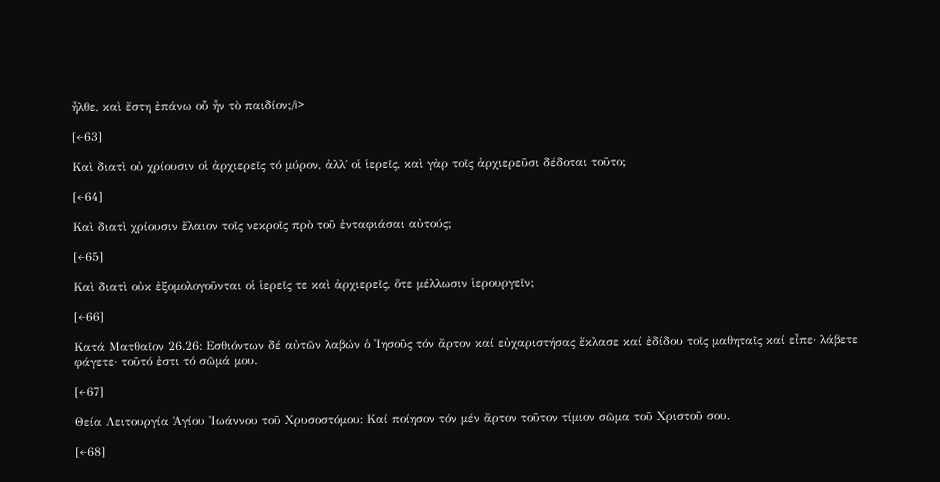ἦλθε, καὶ ἔστη ἐπάνω οὗ ἦν τὸ παιδίον;/i>

[←63]

Καὶ διατὶ οὐ χρίουσιν οἱ ἀρχιερεῖς τό μύρον, ἀλλ΄ οἱ ἱερεῖς, καὶ γὰρ τοῖς ἀρχιερεῦσι δέδοται τοῦτο;

[←64]

Καὶ διατὶ χρίουσιν ἔλαιον τοῖς νεκροῖς πρὸ τοῦ ἐνταφιάσαι αὐτούς;

[←65]

Καὶ διατὶ οὐκ ἐξομολογοῦνται οἱ ἱερεῖς τε καὶ ἀρχιερεῖς, ὅτε μέλλωσιν ἱερουργεῖν;

[←66]

Κατά Ματθαῖον 26.26: Εσθιόντων δέ αὐτῶν λαβών ὁ ᾿Ιησοῦς τόν ἄρτον καί εὐχαριστήσας ἔκλασε καί ἐδίδου τοῖς μαθηταῖς καί εἶπε· λάβετε φάγετε· τοῦτό ἐστι τό σῶμά μου.

[←67]

Θεία Λειτουργία Ἁγίου Ἰωάννου τοῦ Χρυσοστόμου: Καί ποίησον τόν μέν ἄρτον τοῦτον τίμιον σῶμα τοῦ Χριστοῦ σου.

[←68]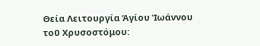Θεία Λειτουργία Ἁγίου Ἰωάννου τοῦ Χρυσοστόμου: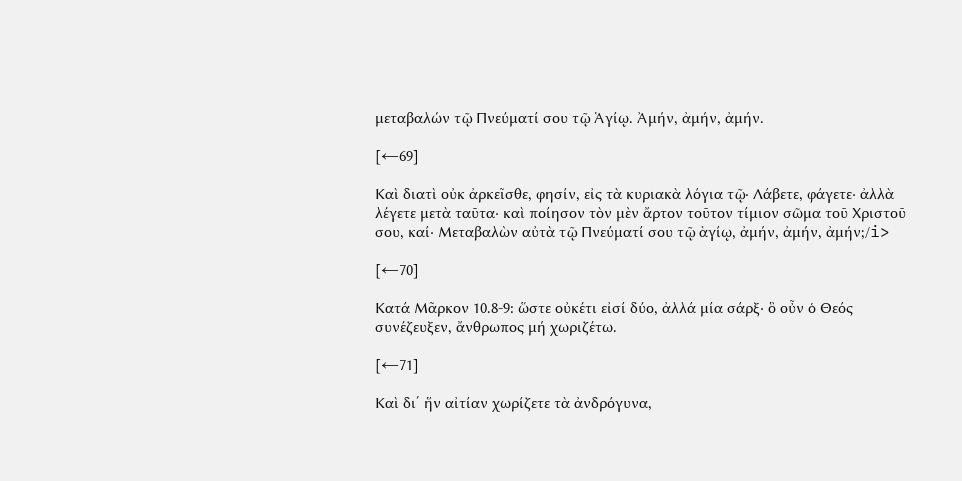μεταβαλών τῷ Πνεύματί σου τῷ Ἁγίῳ. Ἀμήν, ἀμήν, ἀμήν.

[←69]

Καὶ διατὶ οὐκ ἀρκεῖσθε, φησίν, εἰς τὰ κυριακὰ λόγια τῷ· Λάβετε, φάγετε· ἀλλὰ λέγετε μετὰ ταῦτα· καὶ ποίησον τὸν μὲν ἄρτον τοῦτον τίμιον σῶμα τοῦ Χριστοῦ σου, καί· Μεταβαλὼν αὐτὰ τῷ Πνεύματί σου τῷ ἁγίῳ, ἀμήν, ἀμήν, ἀμήν;/i>

[←70]

Κατά Μᾶρκον 10.8-9: ὥστε οὐκέτι εἰσί δύο, ἀλλά μία σάρξ· ὃ οὖν ὁ Θεός συνέζευξεν, ἄνθρωπος μή χωριζέτω.

[←71]

Καὶ δι΄ ἥν αἰτίαν χωρίζετε τὰ ἀνδρόγυνα,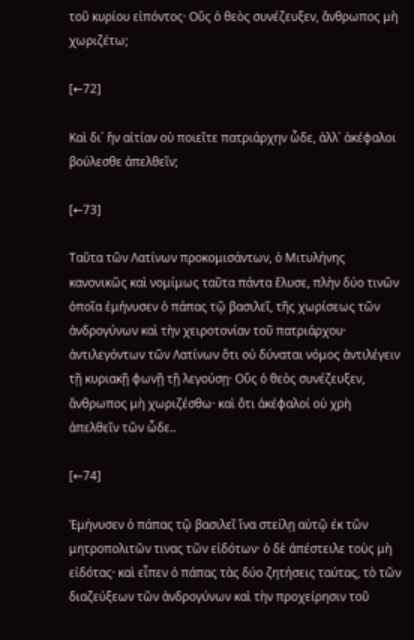τοῦ κυρίου εἰπόντος· Οὕς ὁ θεὸς συνέζευξεν, ἄνθρωπος μὴ χωριζέτω;

[←72]

Καὶ δι΄ ἥν αἰτίαν οὐ ποιεῖτε πατριάρχην ὧδε, ἀλλ΄ ἀκέφαλοι βούλεσθε ἀπελθεῖν;

[←73]

Ταῦτα τῶν Λατίνων προκομισάντων, ὁ Μιτυλήνης κανονικῶς καὶ νομίμως ταῦτα πάντα ἔλυσε, πλὴν δύο τινῶν ὁποῖα ἐμήνυσεν ὁ πάπας τῷ βασιλεῖ, τῆς χωρίσεως τῶν ἀνδρογύνων καὶ τὴν χειροτονίαν τοῦ πατριάρχου· ἀντιλεγόντων τῶν Λατίνων ὅτι οὐ δύναται νόμος ἀντιλέγειν τῇ κυριακῇ φωνῇ τῇ λεγούσῃ· Οὕς ὁ θεὸς συνέζευξεν, ἄνθρωπος μὴ χωριζέσθω· καὶ ὅτι ἀκέφαλοί οὐ χρὴ ἀπελθεῖν τῶν ὧδε..

[←74]

Ἐμήνυσεν ὁ πάπας τῷ βασιλεῖ ἵνα στείλῃ αὐτῷ έκ τῶν μητροπολιτῶν τινας τῶν εἰδότων· ὁ δὲ ἀπέστειλε τοὺς μὴ εἰδότας· καὶ εἶπεν ὁ πάπας τὰς δύο ζητήσεις ταύτας, τὸ τῶν διαζεύξεων τῶν ἀνδρογύνων καὶ τὴν προχείρησιν τοῦ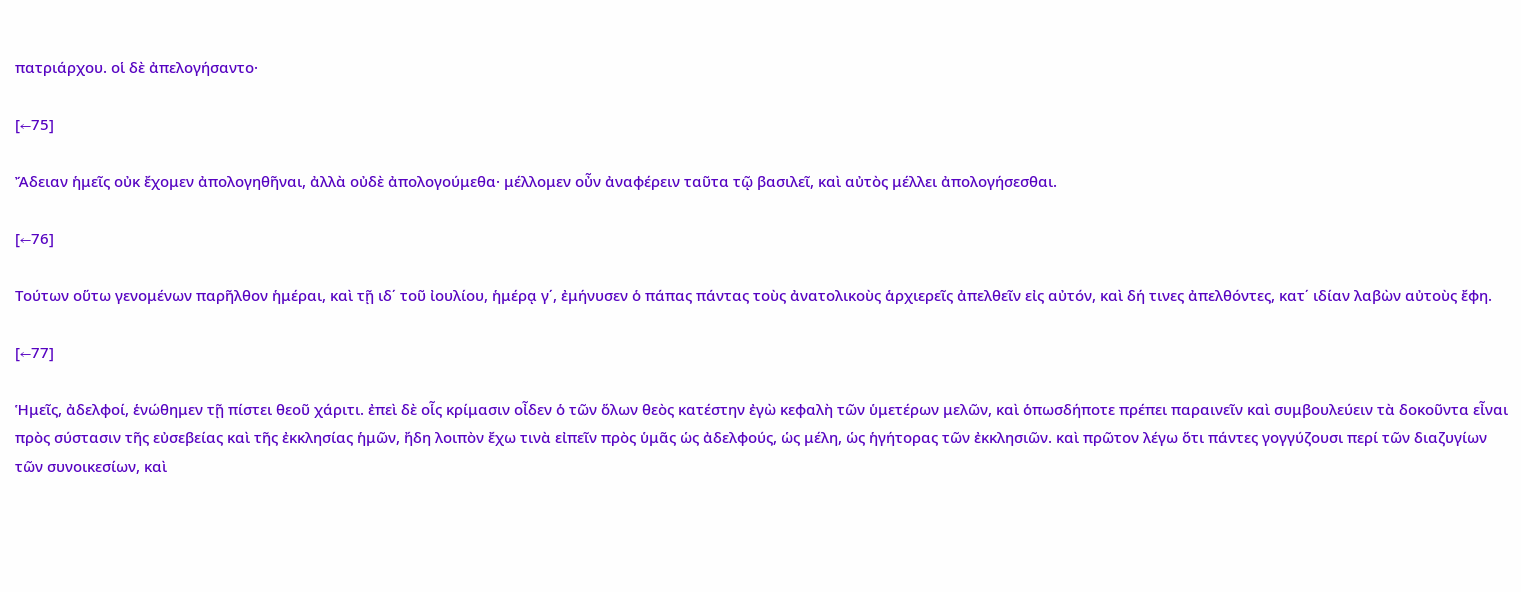πατριάρχου. οἱ δὲ ἀπελογήσαντο·

[←75]

Ἄδειαν ἡμεῖς οὐκ ἔχομεν ἀπολογηθῆναι, ἀλλὰ οὐδὲ ἀπολογούμεθα· μέλλομεν οὖν ἀναφέρειν ταῦτα τῷ βασιλεῖ, καὶ αὐτὸς μέλλει ἀπολογήσεσθαι.

[←76]

Τούτων οὕτω γενομένων παρῆλθον ἡμέραι, καὶ τῇ ιδ΄ τοῦ ἰουλίου, ἡμέρᾳ γ΄, ἐμήνυσεν ὁ πάπας πάντας τοὺς ἀνατολικοὺς ἁρχιερεῖς ἀπελθεῖν εἰς αὐτόν, καὶ δή τινες ἀπελθόντες, κατ΄ ιδίαν λαβὼν αὐτοὺς ἔφη.

[←77]

Ἡμεῖς, ἀδελφοί, ἑνώθημεν τῇ πίστει θεοῦ χάριτι. ἐπεὶ δὲ οἷς κρίμασιν οἶδεν ὁ τῶν ὅλων θεὸς κατέστην ἐγὼ κεφαλὴ τῶν ὑμετέρων μελῶν, καὶ ὁπωσδήποτε πρέπει παραινεῖν καὶ συμβουλεύειν τὰ δοκοῦντα εἶναι πρὸς σύστασιν τῆς εὐσεβείας καὶ τῆς ἐκκλησίας ἡμῶν, ἤδη λοιπὸν ἔχω τινὰ εἰπεῖν πρὸς ὑμᾶς ὡς ἀδελφούς, ὡς μέλη, ὡς ἡγήτορας τῶν ἐκκλησιῶν. καὶ πρῶτον λέγω ὅτι πάντες γογγύζουσι περί τῶν διαζυγίων τῶν συνοικεσίων, καὶ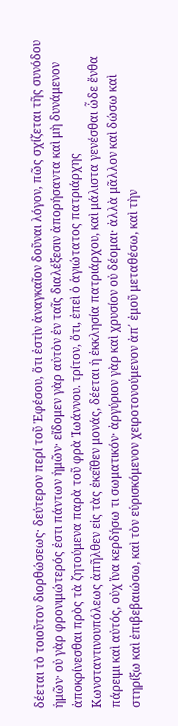δέεται τὸ τοιοῦτον διορθώσεως· δεύτερον περί τοῦ Ἐφέσου, ὅτι ἐστὶν ἀναγκαῖον δοῦναι λόγον, πῶς σχίζεται τῆς συνόδου ἡμῶν· οὐ γὰρ φρονιμώτερός ἐστι πάντων ἡμῶν· εἴδομεν γὰρ αὐτὸν ἐν ταῖς διαλέξεσιν ἀπορήσαντα καὶ μὴ δυνάμενον ἀποκρίνεσθαι πρὸς τὰ ζητούμενα παρὰ τοῦ φρὰ Ἰωάννου. τρίτον, ὅτι, ἐπεὶ ὁ ἁγιώτατος πατριάρχης Κωνσταντινουπόλεως ἀπῆλθεν εἰς τὰς ἐκεῖθεν μονάς, δέεται ἡ ἐκκλησία πατριάρχου, καὶ μάλιστα γενέσθαι ὧδε ἔνθα πάρειμι καὶ αὐτός, οὐχ ἵνα κερδήσω τι σωματικόν· ἀργύριον γὰρ καὶ χρυσίον οὐ δέομαι· ἀλλὰ μᾶλλον καὶ δώσω καὶ στηρίξω καὶ ἐπιβεβαιώσω, καὶ τὸν εὑρισκόμενον χειροτονούμενον ἀπ΄ ἐμοῦ μεταθέσω, καὶ τὴν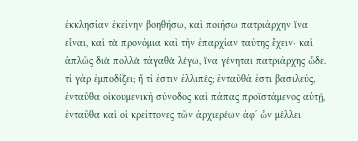ἐκκλησίαν ἐκείνην βοηθήσω, καὶ ποιήσω πατριάρχην ἵνα εἶναι, καὶ τὰ προνόμια καὶ τὴν ἐπαρχίαν ταύτης ἔχειν· καὶ ἁπλῶς διὰ πολλὰ τἀγαθὰ λέγω, ἵνα γένηται πατριάρχης ὧδε. τί γάρ ἐμποδίζει; ἤ τί ἐστιν ἐλλιπές; ἐνταῦθά ἐστι βασιλεύς, ἐνταῦθα οἰκουμενικὴ σύνοδος καὶ πάπας προϊστάμενος αὐτῇ, ἐνταῦθα καὶ οἱ κρείττονες τῶν άρχιερέων ἀφ΄ ὧν μέλλει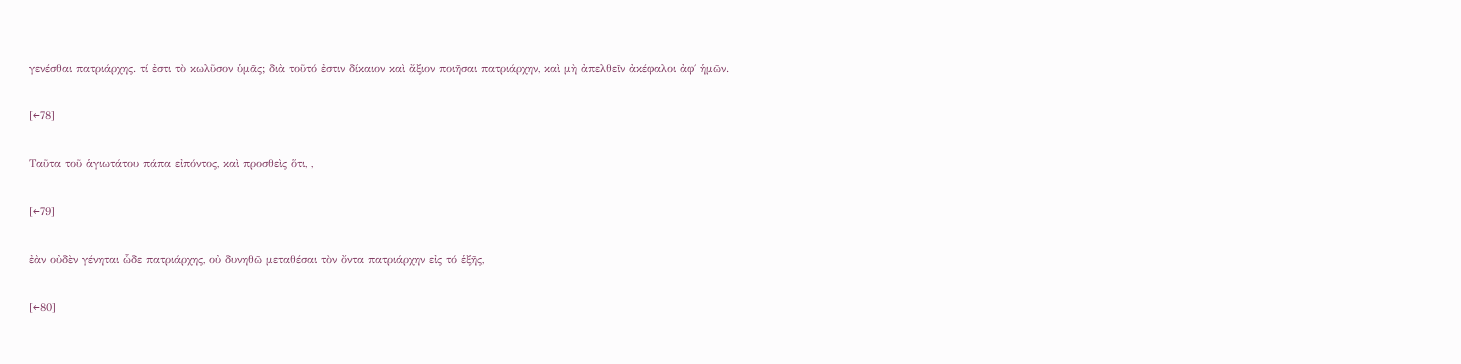γενέσθαι πατριάρχης. τί ἐστι τὸ κωλῦσον ὑμᾶς; διὰ τοῦτό ἐστιν δίκαιον καὶ ἄξιον ποιῆσαι πατριάρχην, καὶ μὴ ἀπελθεῖν ἀκέφαλοι ἀφ΄ ἡμῶν.

[←78]

Ταῦτα τοῦ ἁγιωτάτου πάπα εἰπόντος, καὶ προσθεὶς ὅτι, ,

[←79]

ἐὰν οὐδὲν γένηται ὧδε πατριάρχης, οὐ δυνηθῶ μεταθέσαι τὸν ὄντα πατριάρχην εἰς τό ἑξῆς,

[←80]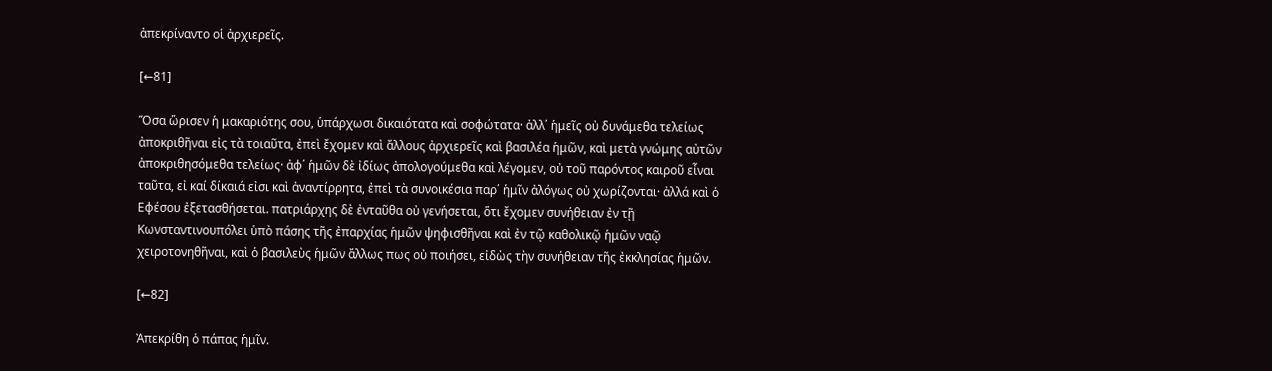ἀπεκρίναντο οἱ ἀρχιερεῖς.

[←81]

Ὅσα ὥρισεν ἡ μακαριότης σου, ὑπάρχωσι δικαιότατα καὶ σοφώτατα· ἀλλ΄ ἡμεῖς οὐ δυνάμεθα τελείως ἀποκριθῆναι εἰς τὰ τοιαῦτα, ἐπεὶ ἔχομεν καὶ ἄλλους ἀρχιερεῖς καὶ βασιλέα ἡμῶν, καὶ μετὰ γνώμης αὐτῶν ἀποκριθησόμεθα τελείως· ἀφ΄ ἡμῶν δὲ ἰδίως ἀπολογούμεθα καὶ λέγομεν, οὐ τοῦ παρόντος καιροῦ εἶναι ταῦτα, εἰ καί δίκαιά εἰσι καὶ ἀναντίρρητα, ἐπεὶ τὰ συνοικέσια παρ΄ ἡμῖν ἀλόγως οὐ χωρίζονται· ἀλλά καὶ ὁ Εφέσου ἐξετασθήσεται. πατριάρχης δὲ ἐνταῦθα οὐ γενήσεται, ὅτι ἔχομεν συνήθειαν ἐν τῇ Κωνσταντινουπόλει ὑπὸ πάσης τῆς ἐπαρχίας ἡμῶν ψηφισθῆναι καὶ ἐν τῷ καθολικῷ ἡμῶν ναῷ χειροτονηθῆναι, καὶ ὁ βασιλεὺς ἡμῶν ἄλλως πως οὐ ποιήσει, εἰδὼς τὴν συνήθειαν τῆς ἐκκλησίας ἡμῶν.

[←82]

Ἀπεκρίθη ὁ πάπας ἡμῖν.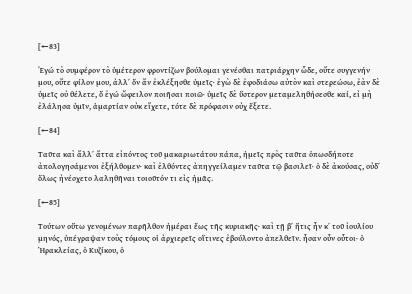[←83]

Ἐγώ τὸ συμφέρον τὸ ὑμέτερον φροντίζων βούλομαι γενέσθαι πατριάρχην ὧδε, οὔτε συγγενήν μου, οὔτε φίλον μου, ἀλλ΄ ὅν ἄν ἐκλέξησθε ὑμεῖς· ἐγὼ δὲ ἐφοδιάσω αὐτὸν καὶ στερεώσω, ἐὰν δὲ ὑμεῖς οὐ θέλετε, ὅ ἐγώ ὤφειλον ποιῆσαι ποιῶ· ὑμεῖς δὲ ὕστερον μεταμεληθήσεσθε καί, εἰ μὴ ἐλάλησα ὑμῖν, ἁμαρτίαν οὐκ εἴχετε, τότε δὲ πρόφασιν οὐχ ἕξετε.

[←84]

Ταῦτα καὶ ἄλλ΄ ἄττα εἰπόντος τοῦ μακαριωτάτου πάπα, ἡμεῖς πρὸς ταῦτα ὁπωσδήποτε ἀπολογησάμενοι ἐξήλθομεν· καὶ ἐλθόντες ἀπηγγείλαμεν ταῦτα τῷ βασιλεῖ· ὁ δὲ ἀκούσας, οὐδ΄ ὅλως ἠνέσχετο λαληθῆναι τοιοῦτόν τι εἰς ἡμᾶς.

[←85]

Τούτων οὕτω γενομένων παρῆλθον ἡμέραι ἕως τῆς κυριακῆς· καὶ τῇ β΄ ἥτις ἦν κ΄ τοῦ ἰουλίου μηνός, ὑπέγραψαν τοὺς τόμους οἱ ἀρχιερεῖς οἵτινες ἐβούλοντο ἀπελθεῖν. ἦσαν οὖν οὗτοι· ὁ Ἡρακλείας, ὁ Κυζίκου, ὁ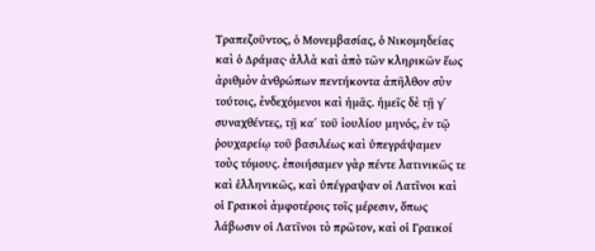Τραπεζοῦντος, ὁ Μονεμβασίας, ὁ Νικομηδείας καὶ ὁ Δράμας· ἀλλὰ καὶ ἀπὸ τῶν κληρικῶν ἕως ἀριθμὸν ἀνθρώπων πεντήκοντα ἀπῆλθον σὺν τούτοις, ἐνδεχόμενοι καὶ ἡμᾶς. ἡμεῖς δὲ τῇ γ΄ συναχθέντες, τῇ κα΄ τοῦ ἰουλίου μηνός, ἐν τῷ ῥουχαρείῳ τοῦ βασιλέως καὶ ὑπεγράψαμεν τοὺς τόμους. ἐποιήσαμεν γὰρ πέντε λατινικῶς τε καὶ ἑλληνικῶς, καὶ ὑπέγραψαν οἱ Λατῖνοι καὶ οἱ Γραικοὶ ἀμφοτέροις τοῖς μέρεσιν, ὅπως λάβωσιν οἱ Λατῖνοι τὸ πρῶτον, καὶ οἱ Γραικοί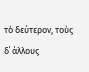τὸ δεύτερον, τοὺς δ΄ άλλους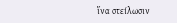ἵνα στείλωσιν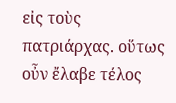εἰς τοὺς πατριάρχας. οὕτως οὖν ἔλαβε τέλος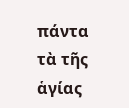πάντα τὰ τῆς ἁγίας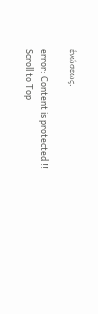ἑνώσεως.

error: Content is protected !!
Scroll to Top